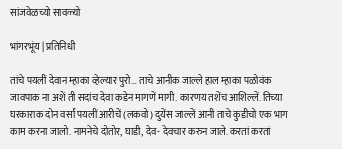सांजवेळच्यो सावळ्यो

भांगरभूंय | प्रतिनिधी

तांचे पयलीं देवान म्हाका व्हेल्यार पुरो… ताचे आनीक जाल्ले हाल म्हाका पळोवंक जावपाक ना अशें ती सदांच देवा कडेन मागणें मागी. कारणय तशेंच आशिल्लें. तिच्या घरकाराक दोन वर्सां पयलीं आरीचें (लकवो) दुयेंस जाल्लें आनी ताचे कुडीचो एक भाग काम करना जालो. नामनेचे दोतोर, घाडी, देव- देवचार करुन जाले. करतां करतां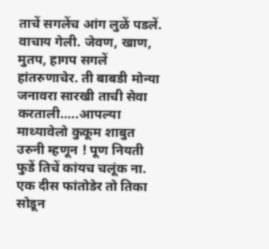ताचें सगलेंच आंग लुळें पडलें. वाचाय गेली. जेवण, खाण, मुतप, हागप सगलें हांतरुणाचेर. ती बाबडी मोन्या जनावरा सारखी ताची सेवा करताली…..आपल्या माथ्यावेलो कुकूम शाबुत उरुनी म्हणून ! पूण नियती फुडें तिचें कांयच चलूंक ना. एक दीस फांतोडेर तो तिका सोडून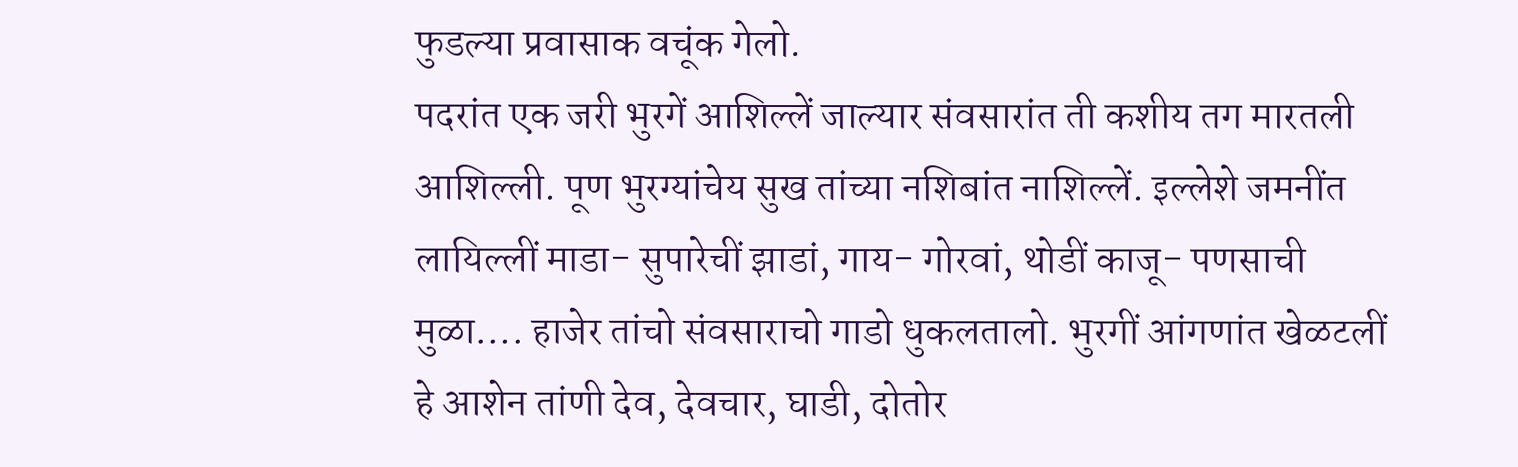फुडल्या प्रवासाक वचूंक गेलो.
पदरांत एक जरी भुरगें आशिल्लें जाल्यार संवसारांत ती कशीय तग मारतली आशिल्ली. पूण भुरग्यांचेय सुख तांच्या नशिबांत नाशिल्लें. इल्लेशे जमनींत लायिल्लीं माडा- सुपारेचीं झाडां, गाय- गोरवां, थोडीं काजू- पणसाची मुळा…. हाजेर तांचो संवसाराचो गाडो धुकलतालो. भुरगीं आंगणांत खेळटलीं हे आशेन तांणी देव, देवचार, घाडी, दोतोर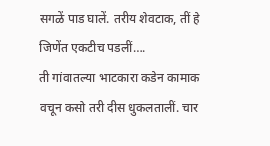सगळें पाड घालें. तरीय शेवटाक, तीं हे जिणेंत एकटीच पडलीं….
ती गांवातल्या भाटकारा कडेन कामाक वचून कसो तरी दीस धुकलतालीं. चार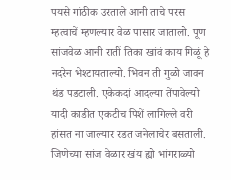पयसे गांठीक उरताले आनी ताचे परस म्हत्वाचें म्हणल्यार वेळ पासार जातालो. पूण सांजवेळ आनी रातीं तिका खांवं काय गिळूं हे नदरेन भेश्टायताल्यो. भिवन ती गुळो जावन थंड पडटाली. एकेकदां आदल्या तेंपावेल्यो यादी काडीत एकटीच पिशें लागिल्ले वरी हांसत ना जाल्यार रडत जनेलाचेर बसताली. जिणेच्या सांज वेळार खंय ह्यो भांगराळ्यो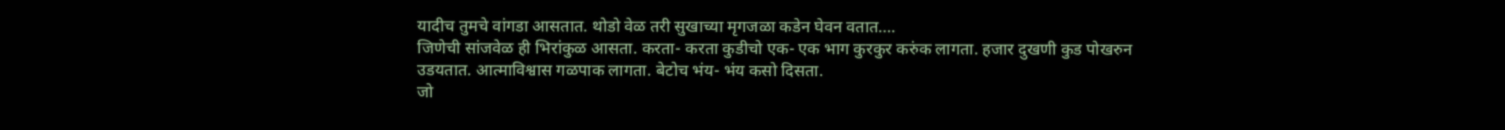यादीच तुमचे वांगडा आसतात. थोडो वेळ तरी सुखाच्या मृगजळा कडेन घेवन वतात….
जिणेची सांजवेळ ही भिरांकुळ आसता. करता- करता कुडीचो एक- एक भाग कुरकुर करुंक लागता. हजार दुखणी कुड पोखरुन उडयतात. आत्माविश्वास गळपाक लागता. बेटोच भंय- भंय कसो दिसता.
जो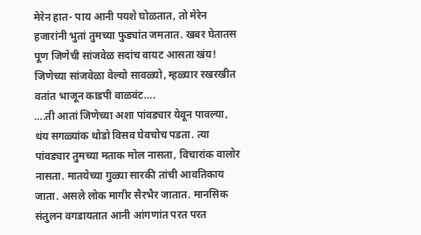मेरेन हात- पाय आनी पयशे घोळतात, तो मेरेन हजारांनी भुतां तुमच्या फुड्यांत जमतात. खबर घेतातस पूण जिणेची सांजवेळ सदांच वायट आसता खंय! जिणेच्या सांजवेळा वेल्यो सावळ्यो, म्हळ्यार रखरखीत वतांत भाजून काडपी वाळवंट….
….ती आतां जिणेच्या अशा पांवड्यार येवून पावल्या, थंय सगळ्यांक थोडो विसव घेवचोच पडता. त्या पांवड्यार तुमच्या मताक मोल नासता, विचारांक वालोर नासता. मातयेच्या गुळ्या सारकी तांची आवतिकाय जाता. असले लोक मागीर सैरभैर जातात. मानसिक संतुलन वगडायतात आनी आंगणांत परत परत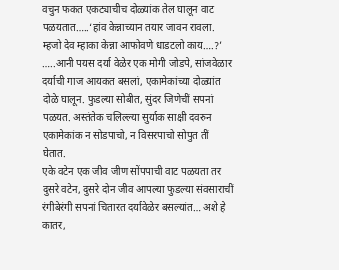वचुन फकत एकट्याचीच दोळ्यांक तेल घालून वाट पळयतात…..‘हांव केन्नाच्यान तयार जावन रावला. म्हजो देव म्हाका केन्ना आफोवणे धाडटलो काय….?’
…..आनी पयस दर्या वेळेर एक मोगी जोडपे, सांजवेळार दर्याची गाज आयकत बसलां, एकामेकांच्या दोळ्यांत दोळे घालून. फुडल्या सोबीत, सुंदर जिणेचीं सपनां पळयत. अस्तंतेक चलिल्ल्या सुर्याक साक्षी दवरुन एकामेकांक न सोडपाचो, न विसरपाचो सोपुत तीं घेतात.
एके वटेन एक जीव जीण सोंपपाची वाट पळयता तर दुसरे वटेन, दुसरे दोन जीव आपल्या फुडल्या संवसाराचीं रंगीबेरंगी सपनां चितारत दर्यावेळेर बसल्यांत… अशे हे कातर,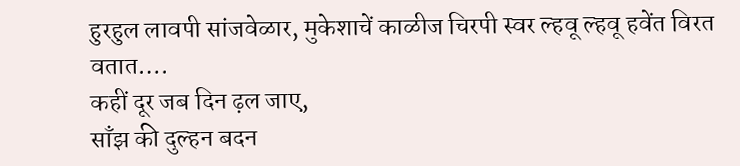हुरहुल लावपी सांजवेळार, मुकेशाचें काळीज चिरपी स्वर ल्हवू ल्हवू हवेंत विरत वतात….
कहीं दूर जब दिन ढ़ल जाए,
साँझ की दुल्हन बदन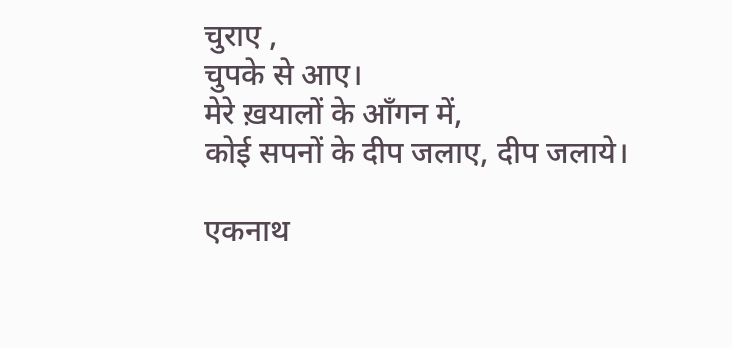चुराए ,
चुपके से आए।
मेरे ख़यालों के आँगन में,
कोई सपनों के दीप जलाए, दीप जलाये।

एकनाथ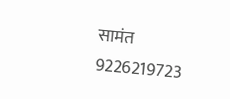सामंत
9226219723